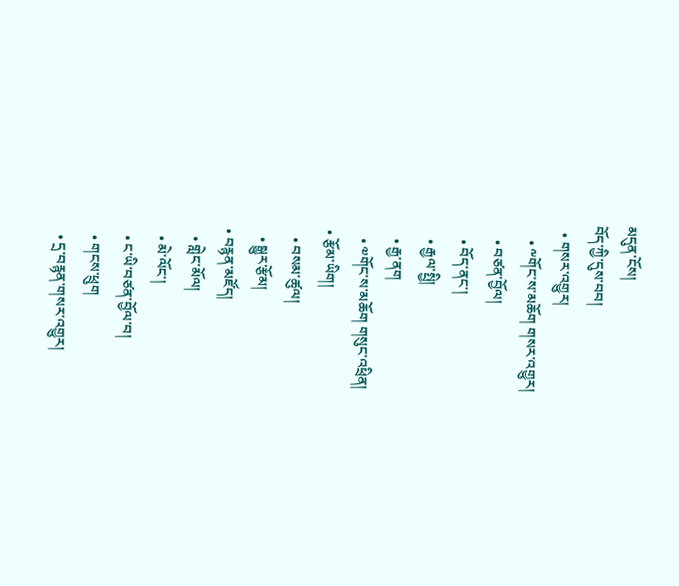མདུན་ངོས།
བོད་ཀྱི་དུས་བབ།
  • གསར་འགྱུར།
    • ༸གོང་ས་མཆོག གསར་འགྱུར།
    • བཙན་བྱོལ།
    • བོད་ནང་།
    • རྒྱལ་སྤྱི།
    • རྒྱ་ནག
    • ༧གོང་ས་མཆོག གསུང་འཕྲིན།
  • རྩོམ་ཡིག།
    • བསམ་ཚུལ།
    • སྒྱུར་རྩོམ།
  • བརྙན་མཛོད།
    • གླེང་མོལ།
    • མེ་ལོང་།
    • ང་ཡི་བཙན་བྱོལ་བ།
    • གངས་ཕྲུག
    • དྲ་བརྙན་གསར་འགྱུར།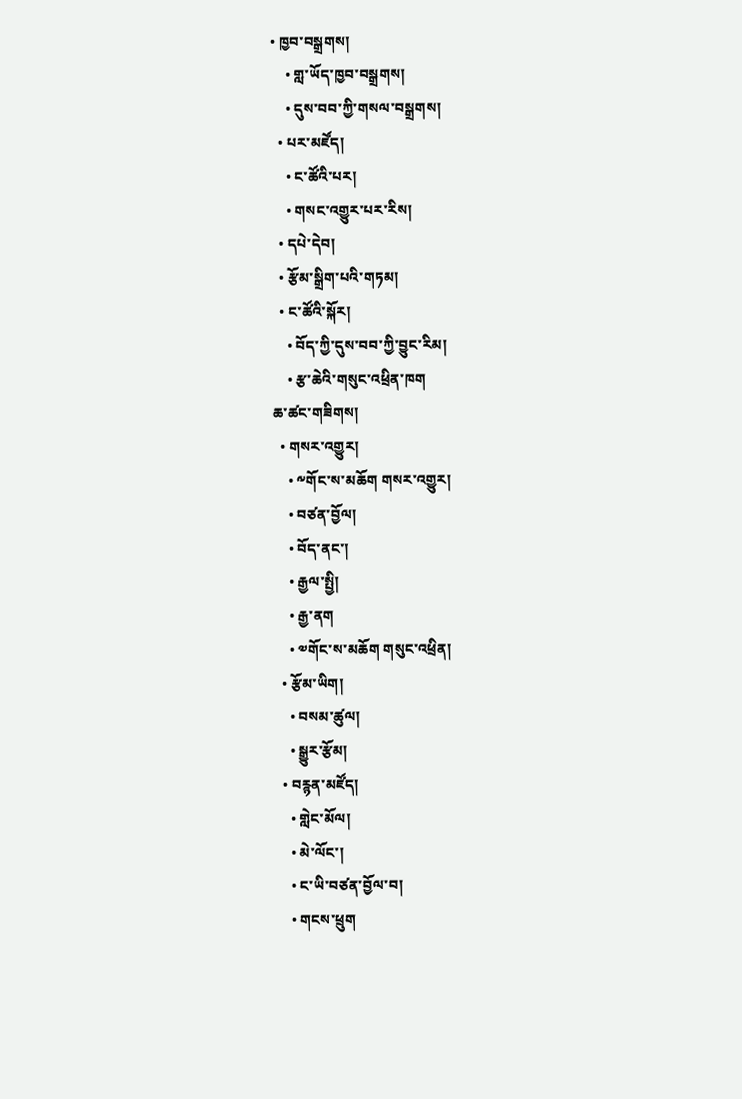• ཁྱབ་བསྒྲགས།
    • གླ་ཡོད་ཁྱབ་བསྒྲགས།
    • དུས་བབ་ཀྱི་གསལ་བསྒྲགས།
  • པར་མཛོད།
    • ང་ཚོའི་པར།
    • གསང་འགྱུར་པར་རིས།
  • དཔེ་དེབ།
  • རྩོམ་སྒྲིག་པའི་གཏམ།
  • ང་ཚོའི་སྐོར།
    • བོད་ཀྱི་དུས་བབ་ཀྱི་བྱུང་རིམ།
    • རྩ་ཆེའི་གསུང་འཕྲིན་ཁག
ཆ་ཚང་གཟིགས།
  • གསར་འགྱུར།
    • ༸གོང་ས་མཆོག གསར་འགྱུར།
    • བཙན་བྱོལ།
    • བོད་ནང་།
    • རྒྱལ་སྤྱི།
    • རྒྱ་ནག
    • ༧གོང་ས་མཆོག གསུང་འཕྲིན།
  • རྩོམ་ཡིག།
    • བསམ་ཚུལ།
    • སྒྱུར་རྩོམ།
  • བརྙན་མཛོད།
    • གླེང་མོལ།
    • མེ་ལོང་།
    • ང་ཡི་བཙན་བྱོལ་བ།
    • གངས་ཕྲུག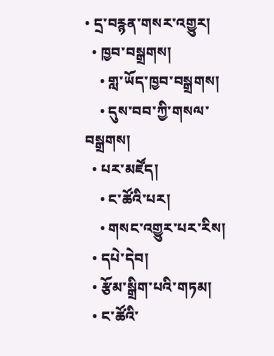• དྲ་བརྙན་གསར་འགྱུར།
  • ཁྱབ་བསྒྲགས།
    • གླ་ཡོད་ཁྱབ་བསྒྲགས།
    • དུས་བབ་ཀྱི་གསལ་བསྒྲགས།
  • པར་མཛོད།
    • ང་ཚོའི་པར།
    • གསང་འགྱུར་པར་རིས།
  • དཔེ་དེབ།
  • རྩོམ་སྒྲིག་པའི་གཏམ།
  • ང་ཚོའི་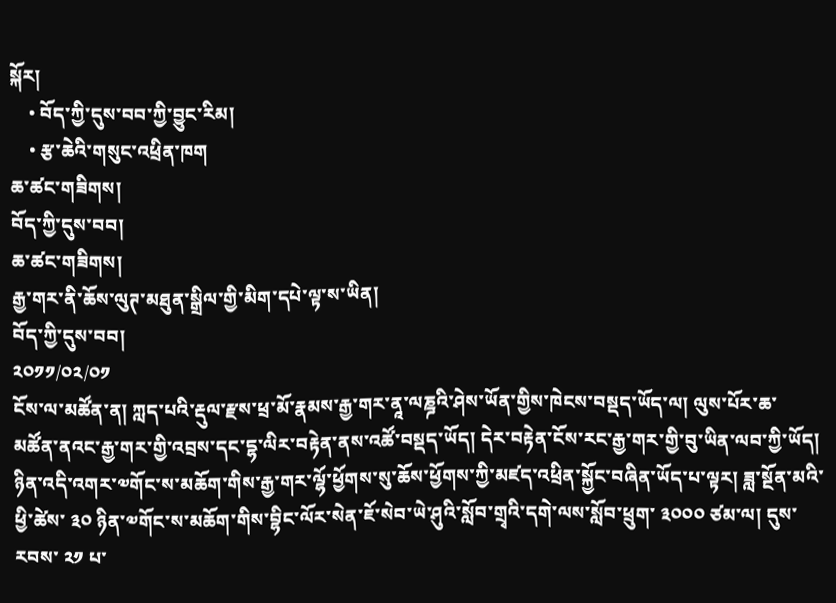སྐོར།
    • བོད་ཀྱི་དུས་བབ་ཀྱི་བྱུང་རིམ།
    • རྩ་ཆེའི་གསུང་འཕྲིན་ཁག
ཆ་ཚང་གཟིགས།
བོད་ཀྱི་དུས་བབ།
ཆ་ཚང་གཟིགས།
རྒྱ་གར་ནི་ཆོས་ལུཊ་མཐུན་སྒྲིལ་གྱི་མིག་དཔེ་ལྟ་ས་ཡིན།
བོད་ཀྱི་དུས་བབ།
༢༠༡༡/༠༢/༠༡
ངོས་ལ་མཚོན་ན། ཀླད་པའི་རྡུལ་རྫས་ཕྲ་མོ་རྣམས་རྒྱ་གར་ནཱ་ལཎྜའི་ཤེས་ཡོན་གྱིས་ཁེངས་བསྡད་ཡོད་ལ། ལུས་པོར་ཆ་མཚོན་ནའང་རྒྱ་གར་གྱི་འབྲས་དང་དྷ་ལིར་བརྟེན་ནས་འཚོ་བསྡད་ཡོད། དེར་བརྟེན་ངོས་རང་རྒྱ་གར་གྱི་བུ་ཡིན་ལབ་ཀྱི་ཡོད།
ཉིན་འདི་འགར་༧གོང་ས་མཆོག་གིས་རྒྱ་གར་ལྷོ་ཕྱོགས་སུ་ཆོས་ཕྱོགས་ཀྱི་མཛད་འཕྲིན་སྐྱོང་བཞིན་ཡོད་པ་ལྟར། ཟླ་སྔོན་མའི་ཕྱི་ཚེས་ ༣༠ ཉིན་༧གོང་ས་མཆོག་གིས་བྷིང་ལོར་སེན་ཇོ་སེབ་ཡེ་ཤུའི་སློབ་གྲྭའི་དགེ་ལས་སློབ་ཕྲུག་ ༣༠༠༠ ཙམ་ལ། དུས་རབས་ ༢༡ པ་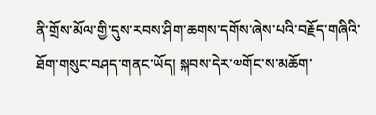ནི་གྲོས་མོལ་གྱི་དུས་རབས་ཤིག་ཆགས་དགོས་ཞེས་པའི་བརྗོད་གཞིའི་ཐོག་གསུང་བཤད་གནང་ཡོད། སྐབས་དེར་༧གོང་ས་མཆོག་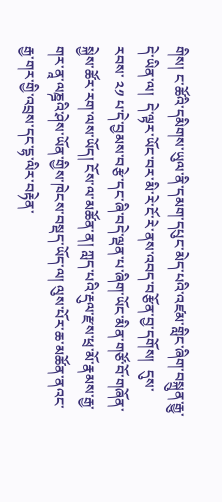གིས། ང་ཚོའི་དམིགས་ཡུལ་ནི་དམག་དཔུང་མེད་པའི་འཛམ་གླིང་ཞིག་བསྐྲུན་རྒྱུ་དེ་ཡིན་ལ།  དེ་ལྟར་ཡོང་བར་མི་རེ་ངོ་རེ་ནས་འབད་བརྩོན་བྱ་དགོས།  དུས་རབས་ ༢༡ པ་དེ་བྱམས་བརྩེ་དང་ཞི་བདེ་ལྡན་པ་ཞིག་ཡོང་མིན་གཙོ་བོ་གཞོན་སྐྱེས་ཚོར་རག་ལས་ཡོད། ངོས་ལ་མཚོན་ན། ཀླད་པའི་རྡུལ་རྫས་ཕྲ་མོ་རྣམས་རྒྱ་གར་ནཱ་ལཎྜའི་ཤེས་ཡོན་གྱིས་ཁེངས་བསྡད་ཡོད་ལ། ལུས་པོར་ཆ་མཚོན་ནའང་རྒྱ་གར་གྱི་འབྲས་དང་དྷ་ལིར་བརྟེན་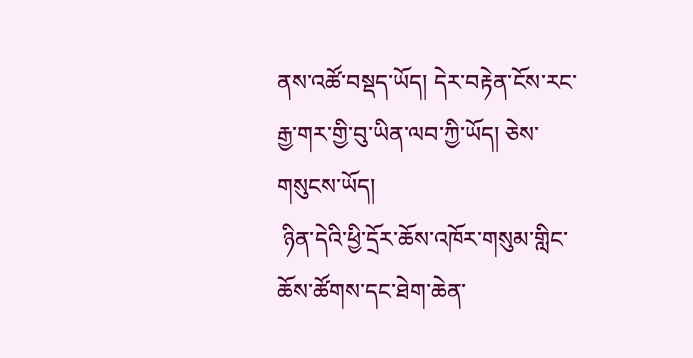ནས་འཚོ་བསྡད་ཡོད། དེར་བརྟེན་ངོས་རང་རྒྱ་གར་གྱི་བུ་ཡིན་ལབ་ཀྱི་ཡོད། ཅེས་གསུངས་ཡོད།
 ཉིན་དེའི་ཕྱི་དྲོར་ཆོས་འཁོར་གསུམ་གླིང་ཆོས་ཚོགས་དང་ཐེག་ཆེན་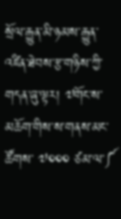སྲོལ་རྒྱུན་མི་ཉམས་རྒྱུན་འཛིན་ཐེབས་རྩ་གཉིས་ཀྱི་གདན་ཞུ་ལྟར། ༧གོང་ས་མཆོག་གིས་ས་གནས་མང་ཚོགས་ ༧༠༠༠ ཙམ་ལ་༼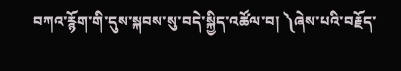བཀའ་རྙོག་གི་དུས་སྐབས་སུ་བདེ་སྐྱིད་འཚོལ་བ། ༽ཞེས་པའི་བརྗོད་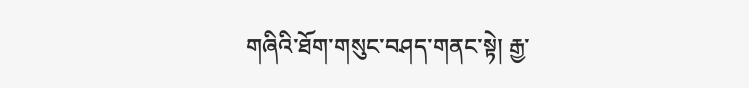གཞིའི་ཐོག་གསུང་བཤད་གནང་སྟེ། རྒྱ་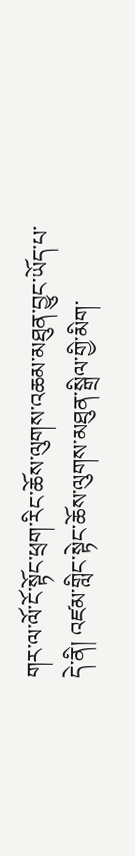གར་ལ་ལོ་ངོ་སྟོང་ཕྲག་རིང་ཆོས་ལུགས་འཆམ་མཐུན་བྱུང་ཡོད་པ་དེ་ནི། འཛམ་གླིང་སྟེང་ཆོས་ལུགས་མཐུན་སྒྲིལ་གྱི་མིག་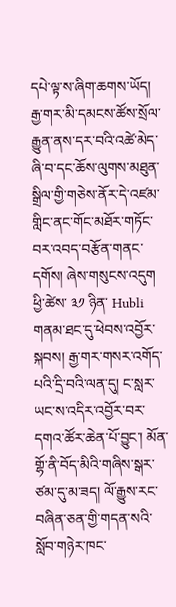དཔེ་ལྟ་ས་ཞིག་ཆགས་ཡོད། རྒྱ་གར་མི་དམངས་ཚོས་སྲོལ་རྒྱུན་ནས་དར་བའི་འཚེ་མེད་ཞི་བ་དང་ཆོས་ལུགས་མཐུན་སྒྲིལ་གྱི་གཅེས་ནོར་དེ་འཛམ་གླིང་ནང་གོང་མཐོར་གཏོང་བར་འབད་བརྩོན་གནང་དགོས། ཞེས་གསུངས་འདུག
ཕྱི་ཚེས་ ༣༡ ཉིན་ Hubli གནམ་ཐང་དུ་ཕེབས་འབྱོར་སྐབས། རྒྱ་གར་གསར་འགོད་པའི་དྲི་བའི་ལན་དུ། ང་སླར་ཡང་ས་འདིར་འབྱོར་བར་དགའ་ཚོར་ཆེན་པོ་བྱུང་། མོན་གྷོ་ནི་བོད་མིའི་གཞིས་སྒར་ཙམ་དུ་མ་ཟད། ལོ་རྒྱུས་རང་བཞིན་ཅན་གྱི་གདན་སའི་སློབ་གཉེར་ཁང་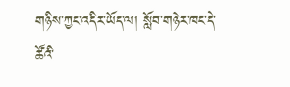གཉིས་ཀྱང་འདིར་ཡོད་ལ། སློབ་གཉེར་ཁང་དེ་ཚོའི་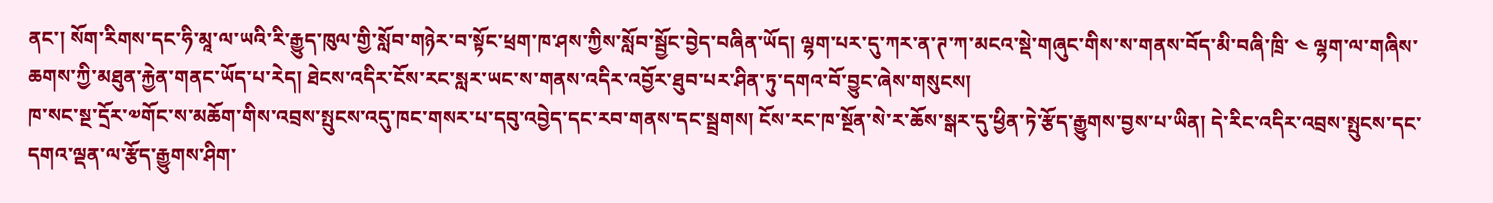ནང་། སོག་རིགས་དང་ཧི་མཱ་ལ་ཡའི་རི་རྒྱུད་ཁུལ་གྱི་སློབ་གཉེར་བ་སྟོང་ཕྲག་ཁ་ཤས་ཀྱིས་སློབ་སྦྱོང་བྱེད་བཞིན་ཡོད། ལྷག་པར་དུ་ཀར་ན་ཊ་ཀ་མངའ་སྡེ་གཞུང་གིས་ས་གནས་བོད་མི་བཞི་ཁྲི་ ༤ ལྷག་ལ་གཞིས་ཆགས་ཀྱི་མཐུན་རྐྱེན་གནང་ཡོད་པ་རེད། ཐེངས་འདིར་ངོས་རང་སླར་ཡང་ས་གནས་འདིར་འབྱོར་ཐུབ་པར་ཤིན་ཏུ་དགའ་བོ་བྱུང་ཞེས་གསུངས།
ཁ་སང་སྔ་དྲོར་༧གོང་ས་མཆོག་གིས་འབྲས་སྤུངས་འདུ་ཁང་གསར་པ་དབུ་འབྱེད་དང་རབ་གནས་དང་སྦྲགས། ངོས་རང་ཁ་སྔོན་སེ་ར་ཆོས་སྒར་དུ་ཕྱིན་ཏེ་རྩོད་རྒྱུགས་བྱས་པ་ཡིན། དེ་རིང་འདིར་འབྲས་སྤུངས་དང་དགའ་ལྡན་ལ་རྩོད་རྒྱུགས་ཤིག་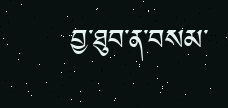བྱ་ཐུབ་ན་བསམ་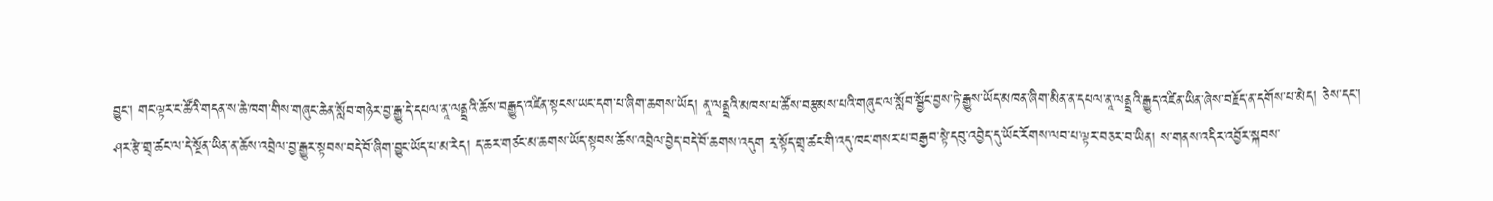བྱུང་། གང་ལྟར་ང་ཚོའི་གདན་ས་ཆེ་ཁག་གིས་གཞུང་ཆེན་སློབ་གཉེར་བྱ་རྒྱུ་དེ་དཔལ་ནཱ་ལནྡྲའི་ཆོས་བརྒྱུད་འཛིན་སྟངས་ཡང་དག་པ་ཞིག་ཆགས་ཡོད། ནཱ་ལནྡྲའི་མཁས་པ་ཚོས་བརྩམས་པའི་གཞུང་ལ་སློབ་སྦྱོང་བྱས་ཏེ་རྒྱུས་ཡོད་མཁན་ཞིག་མིན་ན་དཔལ་ནཱ་ལནྡྲའི་རྒྱུད་འཛིན་ཡིན་ཞེས་བརྗོད་ན་དགོས་པ་མེད། ཅེས་དང་།
ཤར་རྩེ་གྲྭ་ཚང་ལ་དེ་སྔོན་ཡིན་ན་ཆོས་འབྲེལ་བྱ་རྒྱུར་སྟབས་བདེ་བོ་ཞིག་བྱུང་ཡོད་པ་མ་རེད། ད་ཆར་གཙང་མ་ཆགས་ཡོད་སྟབས་ཆོས་འབྲེལ་བྱེད་བདེ་བོ་ཆགས་འདུག རྭ་སྟོད་གྲྭ་ཚང་གི་འདུ་ཁང་གསར་པ་བརྒྱབ་སྟེ་དབུ་འབྱེད་དུ་ཡོང་རོགས་ལབ་པ་ལྟར་བཅར་བ་ཡིན། ས་གནས་འདིར་འབྱོར་སྐབས་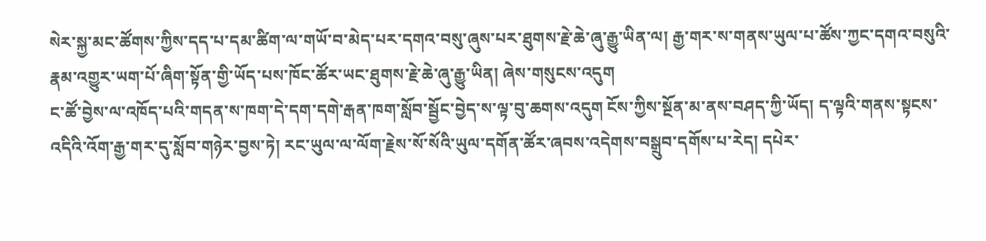སེར་སྐྱ་མང་ཚོགས་ཀྱིས་དད་པ་དམ་ཚིག་ལ་གཡོ་བ་མེད་པར་དགའ་བསུ་ཞུས་པར་ཐུགས་རྗེ་ཆེ་ཞུ་རྒྱུ་ཡིན་ལ། རྒྱ་གར་ས་གནས་ཡུལ་པ་ཚོས་ཀྱང་དགའ་བསུའི་རྣམ་འགྱུར་ཡག་པོ་ཞིག་སྟོན་གྱི་ཡོད་པས་ཁོང་ཚོར་ཡང་ཐུགས་རྗེ་ཆེ་ཞུ་རྒྱུ་ཡིན། ཞེས་གསུངས་འདུག
ང་ཚོ་བྱེས་ལ་འཁོད་པའི་གདན་ས་ཁག་དེ་དག་དགེ་རྒན་ཁག་སློབ་སྦྱོང་བྱེད་ས་ལྟ་བུ་ཆགས་འདུག ངོས་ཀྱིས་སྔོན་མ་ནས་བཤད་ཀྱི་ཡོད། ད་ལྟའི་གནས་སྟངས་འདིའི་འོག་རྒྱ་གར་དུ་སློབ་གཉེར་བྱས་ཏེ། རང་ཡུལ་ལ་ལོག་རྗེས་སོ་སོའི་ཡུལ་དགོན་ཚོར་ཞབས་འདེགས་བསྒྲུབ་དགོས་པ་རེད། དཔེར་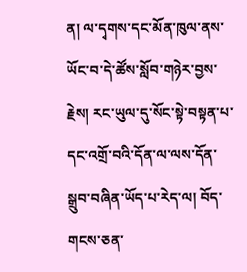ན། ལ་དྭགས་དང་མོན་ཁུལ་ནས་ཡོང་བ་དེ་ཚོས་སློབ་གཉེར་བྱས་རྗེས། རང་ཡུལ་དུ་སོང་སྟེ་བསྟན་པ་དང་འགྲོ་བའི་དོན་ལ་ལས་དོན་སྒྲུབ་བཞིན་ཡོད་པ་རེད་ལ། བོད་གངས་ཅན་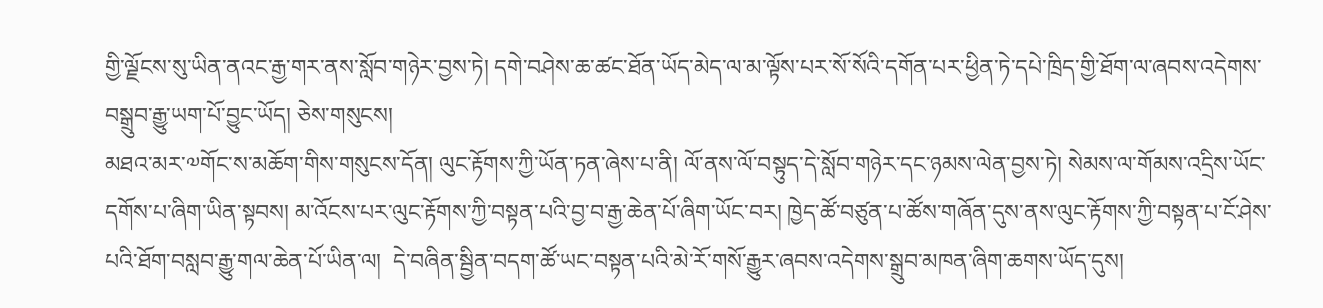གྱི་ལྗོངས་སུ་ཡིན་ནའང་རྒྱ་གར་ནས་སློབ་གཉེར་བྱས་ཏེ། དགེ་བཤེས་ཆ་ཚང་ཐོན་ཡོད་མེད་ལ་མ་ལྟོས་པར་སོ་སོའི་དགོན་པར་ཕྱིན་ཏེ་དཔེ་ཁྲིད་གྱི་ཐོག་ལ་ཞབས་འདེགས་བསྒྲུབ་རྒྱུ་ཡག་པོ་བྱུང་ཡོད། ཅེས་གསུངས།
མཐའ་མར་༧གོང་ས་མཆོག་གིས་གསུངས་དོན། ལུང་རྟོགས་ཀྱི་ཡོན་ཏན་ཞེས་པ་ནི། ལོ་ནས་ལོ་བསྟུད་དེ་སློབ་གཉེར་དང་ཉམས་ལེན་བྱས་ཏེ། སེམས་ལ་གོམས་འདྲིས་ཡོང་དགོས་པ་ཞིག་ཡིན་སྟབས། མ་འོངས་པར་ལུང་རྟོགས་ཀྱི་བསྟན་པའི་བྱ་བ་རྒྱ་ཆེན་པོ་ཞིག་ཡོང་བར། ཁྱེད་ཚོ་བཙུན་པ་ཚོས་གཞོན་དུས་ནས་ལུང་རྟོགས་ཀྱི་བསྟན་པ་ངོ་ཤེས་པའི་ཐོག་བསླབ་རྒྱུ་གལ་ཆེན་པོ་ཡིན་ལ།  དེ་བཞིན་སྦྱིན་བདག་ཚོ་ཡང་བསྟན་པའི་མེ་རོ་གསོ་རྒྱུར་ཞབས་འདེགས་སྒྲུབ་མཁན་ཞིག་ཆགས་ཡོད་དུས།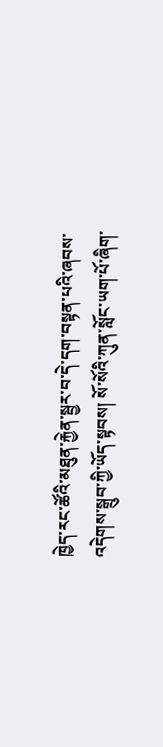ཁྱེད་རང་ཚོའི་མཐུན་རྐྱེན་སྦྱར་བ་དེ་དག་བསྟན་པའི་ཞབས་འདེགས་སྒྲུབ་ཀྱི་ཡོད་སྟབས། སོ་སོའི་ཀུན་སློང་ཡག་པོ་ཞིག་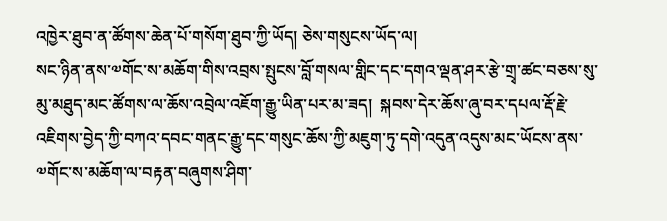འཁྱེར་ཐུབ་ན་ཚོགས་ཆེན་པོ་གསོག་ཐུབ་ཀྱི་ཡོད། ཅེས་གསུངས་ཡོད་ལ།
སང་ཉིན་ནས་༧གོང་ས་མཆོག་གིས་འབྲས་སྤུངས་བློ་གསལ་གླིང་དང་དགའ་ལྡན་ཤར་རྩེ་གྲྭ་ཚང་བཅས་སུ་མུ་མཐུད་མང་ཚོགས་ལ་ཆོས་འབྲེལ་འཇོག་རྒྱུ་ཡིན་པར་མ་ཟད།  སྐབས་དེར་ཆོས་ཞུ་བར་དཔལ་རྡོ་རྗེ་འཇིགས་བྱེད་ཀྱི་བཀའ་དབང་གནང་རྒྱུ་དང་གསུང་ཆོས་ཀྱི་མཇུག་ཏུ་དགེ་འདུན་འདུས་མང་ཡོངས་ནས་༧གོང་ས་མཆོག་ལ་བརྟན་བཞུགས་ཤིག་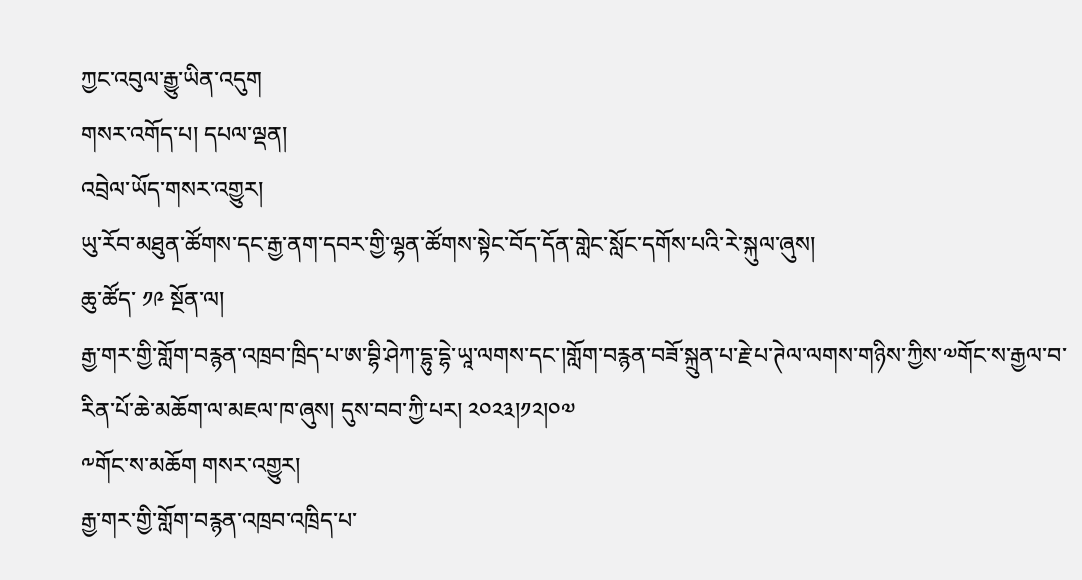ཀྱང་འབུལ་རྒྱུ་ཡིན་འདུག
གསར་འགོད་པ། དཔལ་ལྡན།
འབྲེལ་ཡོད་གསར་འགྱུར།
ཡུ་རོབ་མཐུན་ཚོགས་དང་རྒྱ་ནག་དབར་གྱི་ལྷན་ཚོགས་སྟེང་བོད་དོན་གླེང་སློང་དགོས་པའི་རེ་སྐུལ་ཞུས།
ཆུ་ཚོད་ ༡༩ སྔོན་ལ།
རྒྱ་གར་གྱི་གློག་བརྙན་འཁྲབ་ཁྲིད་པ་ཨ་བྷི་ཤེཀ་དྷུ་དྷེ་ཡཱ་ལགས་དང་།གློག་བརྙན་བཟོ་སྐྲུན་པ་རྗེ་པ་ཊེལ་ལགས་གཉིས་ཀྱིས་༧གོང་ས་རྒྱལ་བ་རིན་པོ་ཆེ་མཆོག་ལ་མཇལ་ཁ་ཞུས། དུས་བབ་ཀྱི་པར། ༢༠༢༣།༡༢།༠༧
༸གོང་ས་མཆོག གསར་འགྱུར།
རྒྱ་གར་གྱི་གློག་བརྙན་འཁྲབ་འཁྲིད་པ་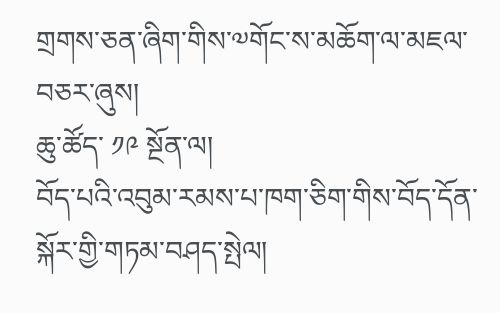གྲགས་ཅན་ཞིག་གིས་༧གོང་ས་མཆོག་ལ་མཇལ་བཅར་ཞུས།
ཆུ་ཚོད་ ༡༩ སྔོན་ལ།
བོད་པའི་འབུམ་རམས་པ་ཁག་ཅིག་གིས་བོད་དོན་སྐོར་གྱི་གཏམ་བཤད་སྤེལ།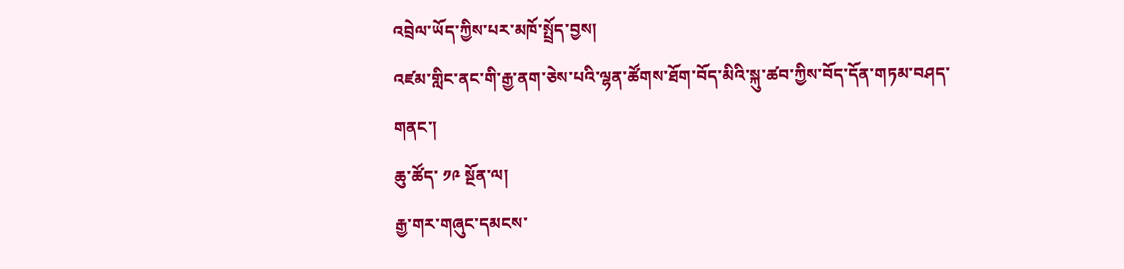འབྲེལ་ཡོད་ཀྱིས་པར་མཁོ་སྤྲོད་བྱས།
འཛམ་གླིང་ནང་གི་རྒྱ་ནག་ཅེས་པའི་ལྷན་ཚོགས་ཐོག་བོད་མིའི་སྐུ་ཚབ་ཀྱིས་བོད་དོན་གཏམ་བཤད་གནང་།
ཆུ་ཚོད་ ༡༩ སྔོན་ལ།
རྒྱ་གར་གཞུང་དམངས་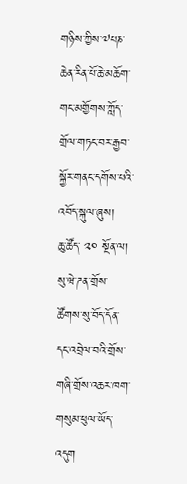གཉིས་ཀྱིས་༧པཎ་ཆེན་རིན་པོ་ཆེ་མཆོག་གང་མགྱོགས་ཀློད་གྲོལ་གཏང་བར་རྒྱབ་སྐྱོར་གནང་དགོས་པའི་འབོད་སྐུལ་ཞུས།
ཆུ་ཚོད་ ༢༠ སྔོན་ལ།
སུ་ཝེ་ཌན་གྲོས་ཚོགས་སུ་བོད་དོན་དང་འབྲེལ་བའི་གྲོས་གཞི་གྲོས་འཆར་ཁག་གསུམ་ཕུལ་ཡོད་འདུག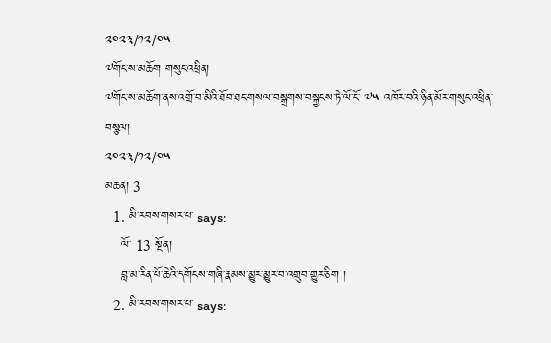༢༠༢༣/༡༢/༠༥
༧གོང་ས་མཆོག གསུང་འཕྲིན།
༧གོང་ས་མཆོག་ནས་འགྲོ་བ་མིའི་ཐོབ་ཐང་གསལ་བསྒྲགས་བསྐྱངས་ཏེ་ལོ་ངོ་ ༧༥ འཁོར་བའི་ཉིན་མོར་གསུང་འཕྲིན་བསྩལ།
༢༠༢༣/༡༢/༠༥
མཆན། 3
  1. མི་རབས་གསར་པ་ says:
    ལོ་ 13 སྔོན།
    བླ་མ་རིན་པོ་ཆེའི་དགོངས་གཞི་རྣམས་མྱུར་མྱུར་བ་འགྲུབ་གྱུར་ཅིག །
  2. མི་རབས་གསར་པ་ says: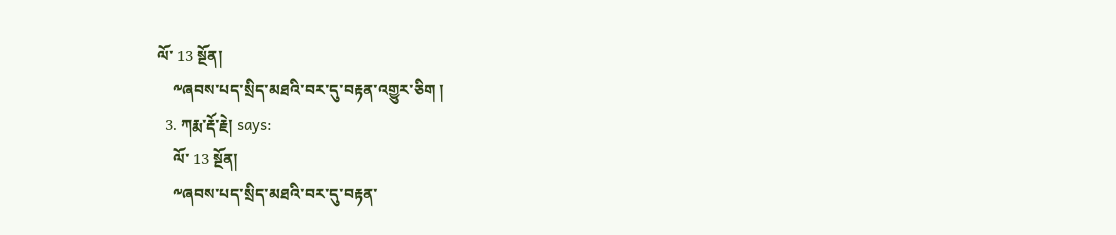ལོ་ 13 སྔོན།
    ༸ཞབས་པད་སྲིད་མཐའི་བར་དུ་བརྟན་འགྱུར་ཅིག །
  3. ཀརྨ་རྡོ་རྗེ། says:
    ལོ་ 13 སྔོན།
    ༸ཞབས་པད་སྲིད་མཐའི་བར་དུ་བརྟན་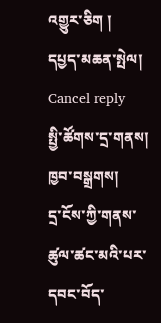འགྱུར་ཅིག །
དཔྱད་མཆན་སྤེལ། Cancel reply
སྤྱི་ཚོགས་དྲ་གནས།
ཁྱབ་བསྒྲགས།
དྲ་ངོས་ཀྱི་གནས་ཚུལ་ཚང་མའི་པར་དབང་བོད་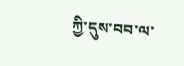ཀྱི་དུས་བབ་ལ་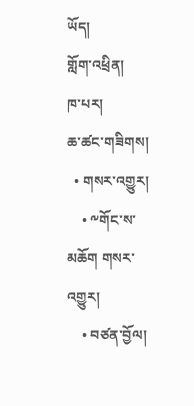ཡོད།
གློག་འཕྲིན།
ཁ་པར།
ཆ་ཚང་གཟིགས།
  • གསར་འགྱུར།
    • ༸གོང་ས་མཆོག གསར་འགྱུར།
    • བཙན་བྱོལ།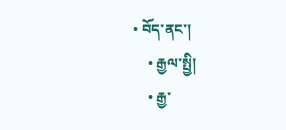• བོད་ནང་།
    • རྒྱལ་སྤྱི།
    • རྒྱ་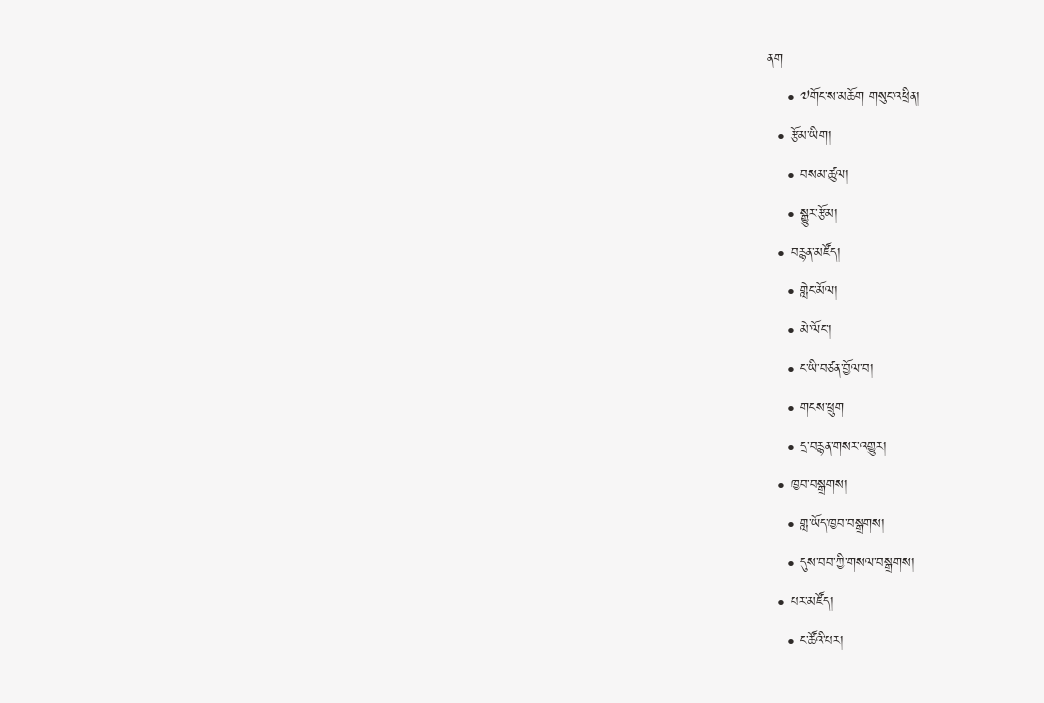ནག
    • ༧གོང་ས་མཆོག གསུང་འཕྲིན།
  • རྩོམ་ཡིག།
    • བསམ་ཚུལ།
    • སྒྱུར་རྩོམ།
  • བརྙན་མཛོད།
    • གླེང་མོལ།
    • མེ་ལོང་།
    • ང་ཡི་བཙན་བྱོལ་བ།
    • གངས་ཕྲུག
    • དྲ་བརྙན་གསར་འགྱུར།
  • ཁྱབ་བསྒྲགས།
    • གླ་ཡོད་ཁྱབ་བསྒྲགས།
    • དུས་བབ་ཀྱི་གསལ་བསྒྲགས།
  • པར་མཛོད།
    • ང་ཚོའི་པར།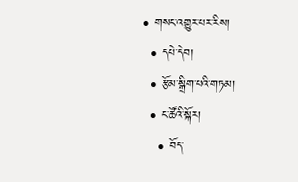• གསང་འགྱུར་པར་རིས།
  • དཔེ་དེབ།
  • རྩོམ་སྒྲིག་པའི་གཏམ།
  • ང་ཚོའི་སྐོར།
    • བོད་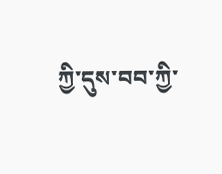ཀྱི་དུས་བབ་ཀྱི་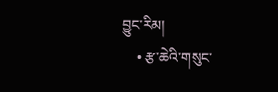བྱུང་རིམ།
    • རྩ་ཆེའི་གསུང་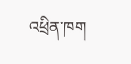འཕྲིན་ཁག